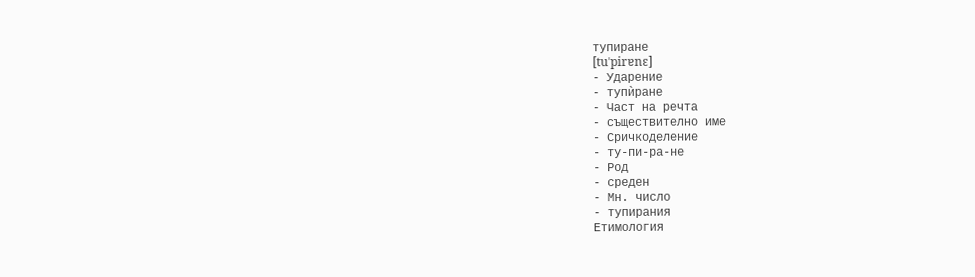тупиране
[tuˈpirɐnɛ]
- Ударение
- тупѝране
- Част на речта
- съществително име
- Сричкоделение
- ту-пи-ра-не
- Род
- среден
- Мн. число
- тупирания
Етимология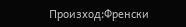Произход:Френски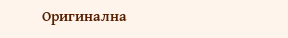Оригинална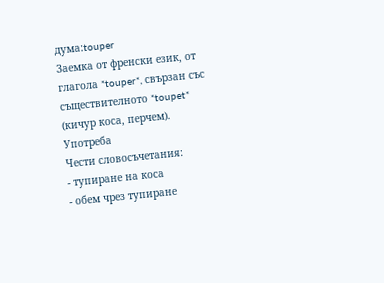дума:touper
Заемка от френски език, от глагола *touper*, свързан със съществителното *toupet* (кичур коса, перчем).
Употреба
Чести словосъчетания:
- тупиране на коса
- обем чрез тупиране